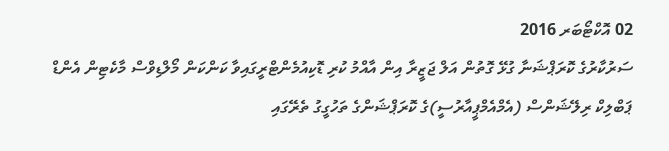02 އޮކްޓޯބަރ 2016
ސަރުކާރުގެ ކޮރަޕްޝަނާ ގުޅޭ ގޮތުން އަލް ޖަޒީރާ އިން އާއްމު ކުރި ޑޮކިއުމެންޓްރީގައިވާ ކަންކަން މޯލްޑިވްސް މާކެޓިން އެންޑް ޕަބްލިކް ރިލޭޝަންސް (އެމްއެމްޕީއާރުސީ)ގެ ކޮރަޕްޝަންގެ ތަހުގީގު ތެރޭގައި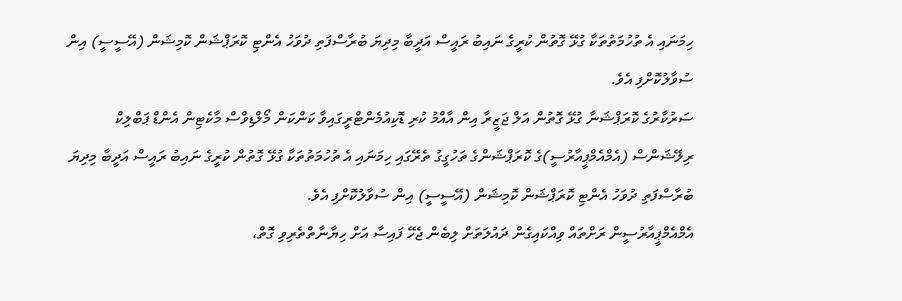ހިމަނައި އެ ތުހުމަތުތަކާ ގުޅޭ ގޮތުން ކުރީގެ ނައިބު ރައީސް އަދީބާ މިދިޔަ ބުރާސްފަތި ދުވަހު އެންޓި ކޮރަޕްޝަން ކޮމިޝަން (އޭސީސީ) އިން ސުވާލުކޮށްފި އެވެ.
ސަރުކާރުގެ ކޮރަޕްޝަނާ ގުޅޭ ގޮތުން އަލް ޖަޒީރާ އިން އާއްމު ކުރި ޑޮކިއުމެންޓްރީގައިވާ ކަންކަން މޯލްޑިވްސް މާކެޓިން އެންޑް ޕަބްލިކް ރިލޭޝަންސް (އެމްއެމްޕީއާރުސީ)ގެ ކޮރަޕްޝަންގެ ތަހުގީގު ތެރޭގައި ހިމަނައި އެ ތުހުމަތުތަކާ ގުޅޭ ގޮތުން ކުރީގެ ނައިބު ރައީސް އަދީބާ މިދިޔަ ބުރާސްފަތި ދުވަހު އެންޓި ކޮރަޕްޝަން ކޮމިޝަން (އޭސީސީ) އިން ސުވާލުކޮށްފި އެވެ.
އެމްއެމްޕީއާރުސީން ރަށްތައް ވިއްކައިގެން ދައުލަތަށް ލިބެން ޖެހޭ ފައިސާ އަށް ހިޔާނާތްތެރިވި ގޮތް،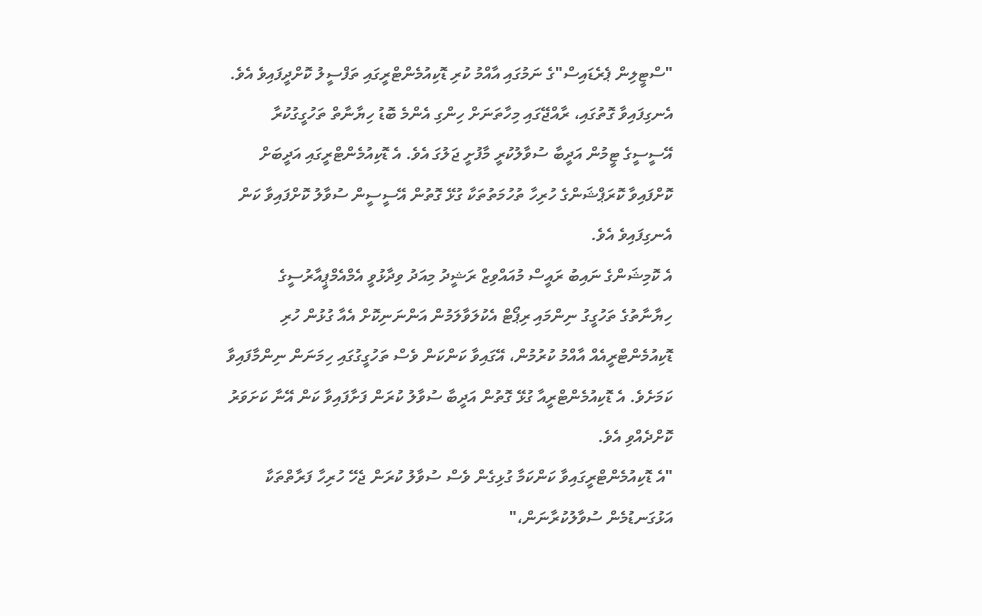"ސްޓީލިން ޕެރެޑައިސް"ގެ ނަމުގައި އާއްމު ކުރި ޑޮކިއުމެންޓްރީގައި ތަފްސީލު ކޮށްދީފައިވެ އެވެ.
އެނގިފައިވާ ގޮތުގައި، ރާއްޖޭގައި މިހާތަނަށް ހިންގި އެންމެ ބޮޑު ހިޔާނާތް ތަހުގީގުކުރާ އޭސީސީގެ ޓީމުން އަދީބާ ސުވާލުކުރީ މާފުށީ ޖަލުގަ އެވެ. އެ ޑޮކިއުމެންޓްރީގައި އަދީބަށް ކޮށްފައިވާ ކޮރަޕްޝަންގެ ހުރިހާ ތުހުމަތުތަކާ ގުޅޭ ގޮތުން އޭސީސީން ސުވާލު ކޮށްފައިވާ ކަން އެނގިފައިވެ އެވެ.
އެ ކޮމިޝަންގެ ނައިބު ރައީސް މުއައްވިޒް ރަޝީދު މިއަދު ވިދާޅުވީ އެމްއެމްޕީއާރުސީގެ ހިޔާނާތުގެ ތަހުގީގު ނިންމައި ރިޕޯޓް އެކުލަވާލަމުން އަންނަނިކޮށް އެއާ ގުޅުން ހުރި ޑޮކިއުމެންޓްރީއެއް އާއްމު ކުރުމުން، އޭގައިވާ ކަންކަން ވެސް ތަހުގީގުގައި ހިމަނަން ނިންމާފައިވާ ކަމަށެވެ. އެ ޑޮކިއުމެންޓްރީއާ ގުޅޭ ގޮތުން އަދީބާ ސުވާލު ކުރަން ފަށާފައިވާ ކަން އޭނާ ކަށަވަރު ކޮށްދެއްވި އެވެ.
"އެ ޑޮކިއުމެންޓްރީގައިވާ ކަންކަމާ ގުޅިގެން ވެސް ސުވާލު ކުރަން ޖެހޭ ހުރިހާ ފަރާތްތަކާ އަޅުގަނޑުމެން ސުވާލުކުރާނަން،"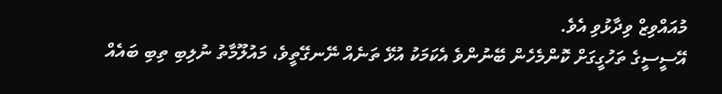މުއައްވިޒް ވިދާޅުވި އެވެ.
އޭސީސީގެ ތަހުގީގަށް ކޮންމެހެން ބޭނުންވެ އެކަމަކު އުޅޭ ތަނެއް ނޭނގޭތީވެ، މައުލޫމާތު ނުލިބި ތިބި ބައެއް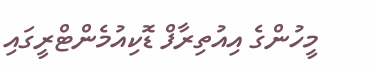މީހުންގެ އިއުތިރާފް ޑޮކިއުމެންޓްރީގައި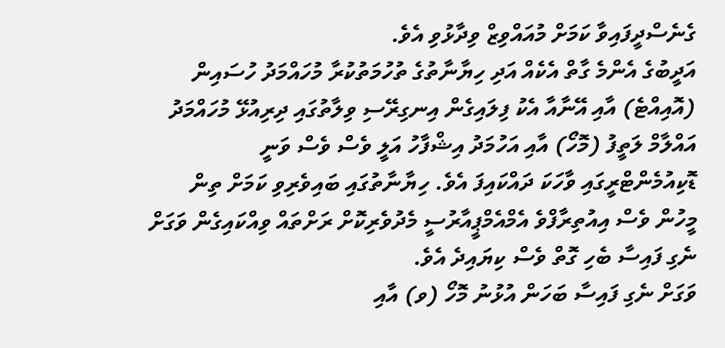ގެނެސްދީފައިވާ ކަމަށް މުއައްވިޒް ވިދާޅުވި އެވެ.
އަދީބުގެ އެންމެ ގާތް އެކެއް އަދި ހިޔާނާތުގެ ތުހުމަތުކުރާ މުހައްމަދު ހުސައިން (އޮއިއްޓެ) އާއި އޭނާއާ އެކު ފިލައިގެން އިނގިރޭސި ވިލާތުގައި ދިރިއުޅޭ މުހައްމަދު އައްލާމް ލަތީފު (މޮހޯ) އާއި އަހުމަދު އިޝްފާހު އަލީ ވެސް ވެސް ވަނީ ޑޮކިއުމެންޓްރީގައި ވާހަކަ ދައްކައިފަ އެވެ. ހިޔާނާތުގައި ބައިވެރިވި ކަމަށް ތިން މީހުން ވެސް އިއުތިރާފްވެ އެމްއެމްޕީއާރުސީ މެދުވެރިކޮށް ރަށްތައް ވިއްކައިގެން ވަގަށް ނެގި ފައިސާ ބެހި ގޮތް ވެސް ކިޔައިދެ އެވެ.
ވަގަށް ނެގި ފައިސާ ބަހަން އުޅުނު މޮހޯ (ވ) އާއި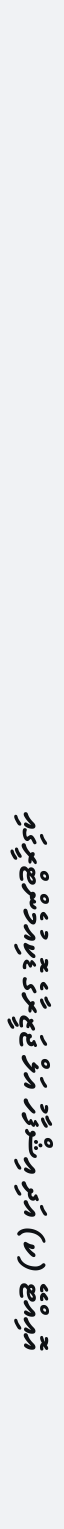އޮއިއްޓޭ (ކ) އަދި އިޝްފާހު އަލް ޖަޒީރާގެ ޑޮކިއުމެންޓްރީގައި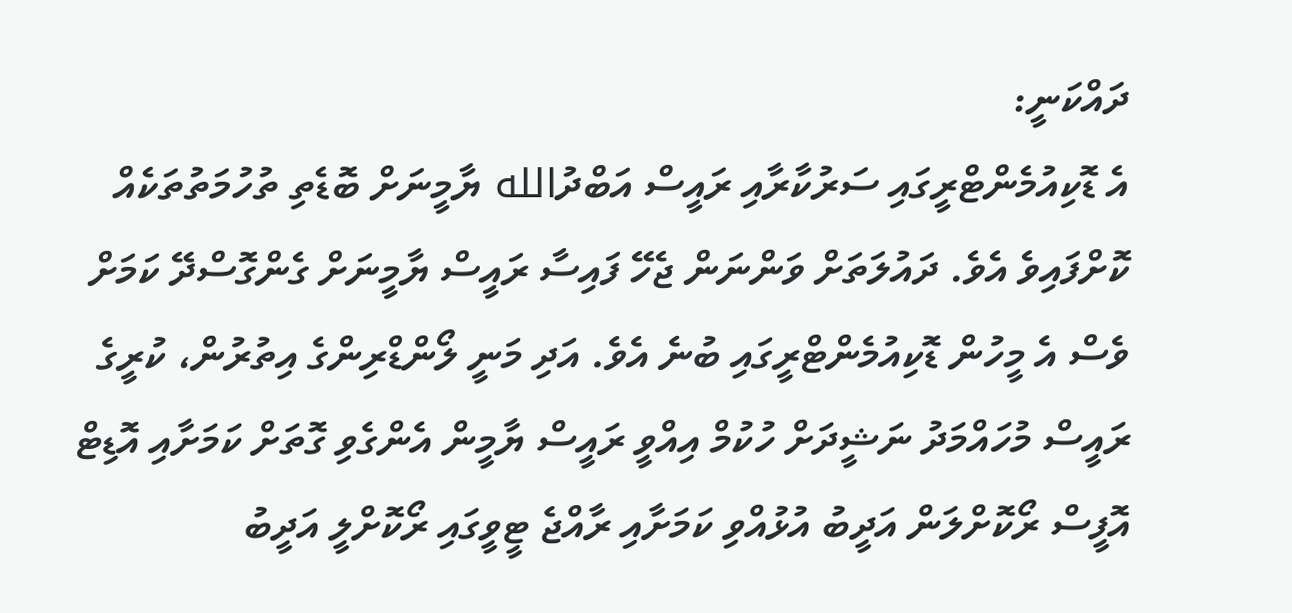ދައްކަނީ:
އެ ޑޮކިއުމެންޓްރީގައި ސަރުކާރާއި ރައީސް އަބްދުالله ޔާމީނަށް ބޮޑެތި ތުހުމަތުތަކެއް ކޮށްފައިވެ އެވެ. ދައުލަތަށް ވަންނަން ޖެހޭ ފައިސާ ރައީސް ޔާމީނަށް ގެންގޮސްދޭ ކަމަށް ވެސް އެ މީހުން ޑޮކިއުމެންޓްރީގައި ބުނެ އެވެ. އަދި މަނީ ލޯންޑްރިންގެ އިތުރުން، ކުރީގެ ރައީސް މުހައްމަދު ނަޝީދަށް ހުކުމް އިއްވީ ރައީސް ޔާމީން އެންގެވި ގޮތަށް ކަމަށާއި އޮޑިޓް އޮފީސް ރޯކޮށްލަން އަދީބު އުޅުއްވި ކަމަށާއި ރާއްޖެ ޓީވީގައި ރޯކޮށްލީ އަދީބު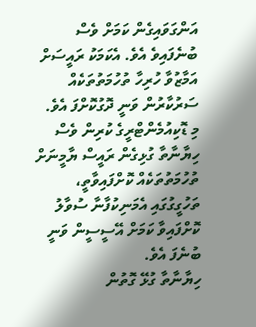އަންގަވައިގެން ކަމަށް ވެސް ބުނެފައިވެ އެވެ. އެކަމަކު ރައީސަށް އަމާޒުވާ ހުރިހާ ތުހުމަތުތަކެއް ސަރުކާރުން ވަނީ ދޮގުކޮށްފަ އެވެ.
މި ޑޮކިއުމެންޓްރީގެ ކުރިން ވެސް ހިޔާނާތާ ގުޅިގެން ރައީސް ޔާމީނަށް ތުހުމަތުތަކެއް ކޮށްފައިވާތީ، ތަހުގީގުގައި އެމަނިކުފާނާ ސުވާލު ކޮށްފައިވާ ކަމަށް އޭސީސީން ވަނީ ބުނެފަ އެވެ.
ހިޔާނާތާ ގުޅޭ ގޮތުން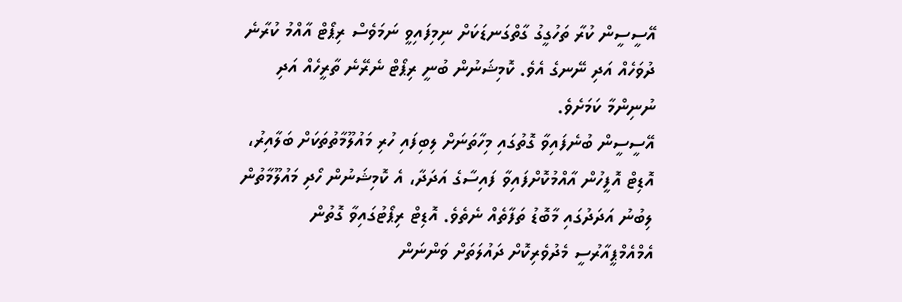އޭސީސީން ކުރާ ތަހުގީގު ގާތްގަނޑަކަށް ނިމިފައިވީ ނަމަވެސް ރިޕޯޓް އާއްމު ކުރާނެ ދުވަހެއް އަދި ނޭނގެ އެވެ. ކޮމިޝަނުން ބުނީ ރިޕޯޓް ނެރޭނެ ތާރީހެއް އަދި ނުނިންމާ ކަމަށެވެ.
އޭސީސީން ބުނެފައިވާ ގޮތުގައި މިހާތަނަށް ލިބިފައި ހުރި މައުލޫމާތުތަކަށް ބަލާއިރު، އޮޑިޓް އޮފީހުން އާއްމުކޮށްފައިވާ ފައިސާގެ އަދަދާ، އެ ކޮމިޝަނުން ހޯދި މައުލޫމާތުން ލިބުނު އަދަދުގައި މާބޮޑު ތަފާތެއް ނެތެވެ. އޮޑިޓް ރިޕޯޓުގައިވާ ގޮތުން އެމްއެމްޕީއާރުސީ މެދުވެރިކޮށް ދައުލަތަށް ވަންނަން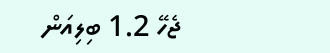ޖެހޭ 1.2 ބިލިއަން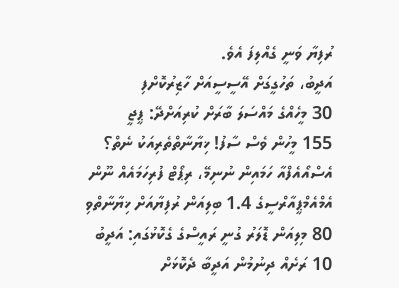ރުފިޔާ ވަނީ ގެއްލިފަ އެވެ.
އަދީބު، ތަހުގީގަށް އޭސީސީއަށް ހާޒިރުކޮށްފި
30 މީހެއްގެ މައްސަލަ ބާރަށް ކުރިއަށްދޭ: ޕީޖީ
155 މީހުން ވެސް ސާފު! ޚިޔާނާތްތެރިއަކު ނެތް؟
އެސްއޯއެފްއާ ހަމައިން ނުނިމޭ، ރިޕޯޓް ފުރިހަމައެއް ނޫން
އެމްއެމްޕީއާރްސީގެ 1.4 ބިލިއަން ރުފިޔާއަށް ޚިޔާނާތްވި
80 މިލިއަން ޑޮލަރު ގުނީ ރައީސްގެ ގެކޮޅުގައި: އަދީބު
10 ރަށެއް ދިނުމުން އަދީބާ ދެކޮޅަށް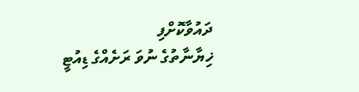ދައުވާކޮށްފި
ޚިޔާނާތުގެ ނުވަ ރަށެއްގެ ޑިއުޓީ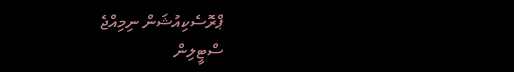ޕްރޮސެކިއުޝަން ނިމިއްޖެ
ސްޓީލިން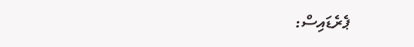ޕެރެޑައިސް: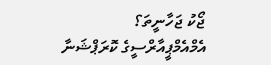ޖޯކު ޖަހާނީތަ؟
އެމްއެމްޕީއާރްސީގެ ކޮރަޕްޝަނާ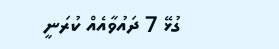ގުޅޭ 7 ދައުވާއެއް ކުރަނީ